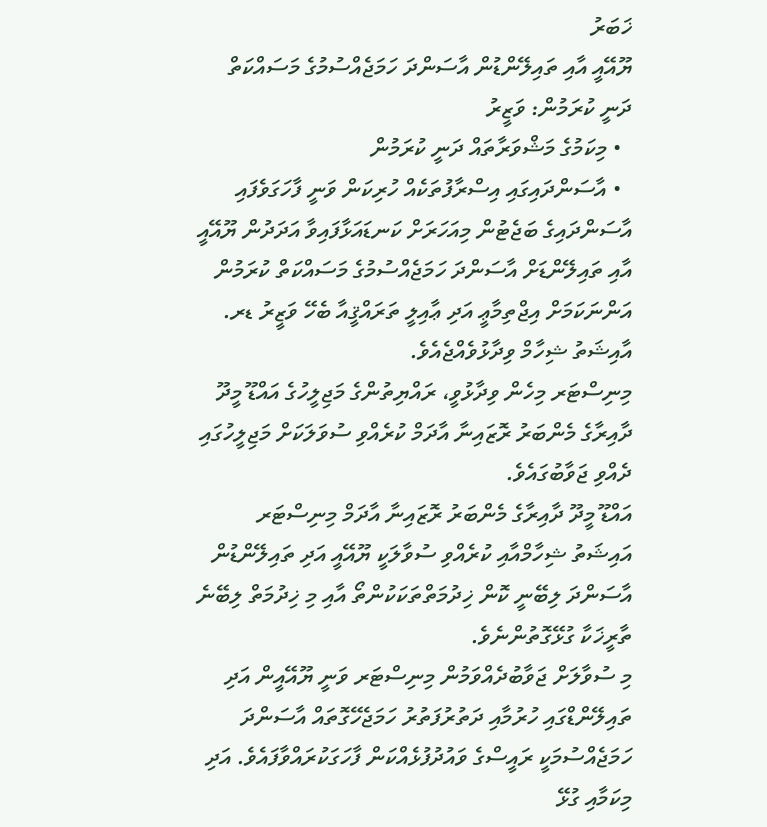ޚަބަރު
ޔޫއޭއީ އާއި ތައިލޭންޑުން އާސަންދަ ހަމަޖެއްސުމުގެ މަސައްކަތް ދަނީ ކުރަމުން: ވަޒީރު
  • މިކަމުގެ މަޝްވަރާތައް ދަނީ ކުރަމުން
  • އާސަންދައިގައި އިސްރާފުތަކެއް ހުރިކަން ވަނީ ފާހަގަވެފައި
އާސަންދައިގެ ބަޖެޓުން މިއަހަރަށް ކަނޑައަޅާފައިވާ އަދަދުން ޔޫއޭއީ އާއި ތައިލޭންޑަށް އާސަންދަ ހަމަޖެއްސުމުގެ މަސައްކަތް ކުރަމުން އަންނަކަމަށް އިޖްތިމާޢީ އަދި ޢާއިލީ ތަރައްޤީއާ ބެހޭ ވަޒީރު ޑރ. އާއިޝަތު ޝިހާމް ވިދާޅުވެއްޖެއެވެ.
މިނިސްޓަރ މިހެން ވިދާޅުވީ، ރައްޔިތުންގެ މަޖިލީހުގެ އައްޑޫ މީދޫ ދާއިރާގެ މެންބަރު ރޮޒައިނާ އާދަމް ކުރެއްވި ސުވަލަކަށް މަޖިލީހުގައި ދެއްވި ޖަވާބުގައެވެ.
އައްޑޫ މީދޫ ދާއިރާގެ މެންބަރު ރޮޒައިނާ އާދަމް މިނިސްޓަރ އައިޝަތު ޝިހާމްއާއި ކުރެއްވި ސުވާލަކީ ޔޫއޭއީ އަދި ތައިލޭންޑުން އާސަންދަ ލިބޭނީ ކޮން ޚިދުމަތްތަކަކުންތޯ އާއި މި ޚިދުމަތް ލިބޭނެ ތާރީޚަކާ ގުޅޭގޮތުންނެވެ.
މި ސުވާލަށް ޖަވާބުދެއްވަމުން މިނިސްޓަރ ވަނީ ޔޫއޭއީން އަދި ތައިލޭންޑްގައި ހުރުމާއި ދަތުރުފަތުރު ހަމަޖެހޭގޮތައް އާސަންދަ ހަމަޖެއްސުމަކީ ރައީސްގެ ވައުދުފުޅެއްކަން ފާހަގަކުރައްވާފައެވެ. އަދި މިކަމާއި ގުޅޭ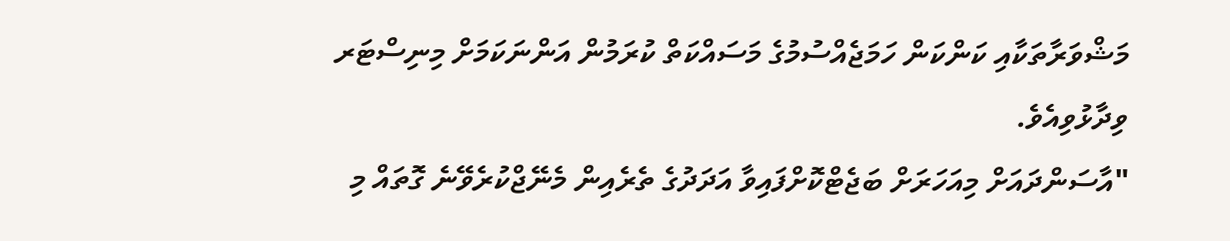މަޝްވަރާތަކާއި ކަންކަން ހަމަޖެއްސުމުގެ މަސައްކަތް ކުރަމުން އަންނަކަމަށް މިނިސްޓަރ ވިދާޅުވިއެވެ.
"އާސަންދައަށް މިއަހަރަށް ބަޖެޓްކޮށްފައިވާ އަދަދުގެ ތެރެއިން މެނޭޖްކުރެވޭނެ ގޮތައް މި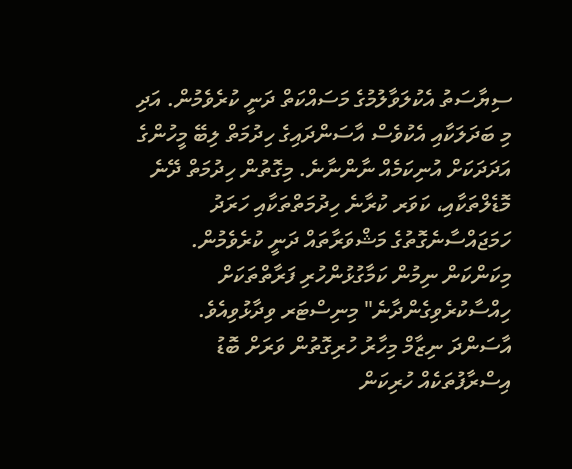ސިޔާސަތު އެކުލަވާލުމުގެ މަސައްކަތް ދަނީ ކުރެވެމުން. އަދި މި ބަދަލަކާއި އެކުވެސް އާސަންދައިގެ ހިދުމަތް ލިބޭ މީހުންގެ އަދަދަކަށް އުނިކަމެއް ނާންނާނެ. މިގޮތުން ހިދުމަތް ދޭނެ މޮޑެލްތަކާއި، ކަވަރ ކުރާނެ ހިދުމަތްތަކާއި ހަރަދު ހަމަޖައްސާނެގޮތުގެ މަޝްވަރާތައް ދަނީ ކުރެވެމުން. މިކަންކަން ނިމުން ކަމާގުޅުންހުރި ފަރާތްތަކަށް ހިއްސާކުރެވިގެންދާނެ" މިނިސްޓަރ ވިދާޅުވިއެވެ.
އާސަންދަ ނިޒާމް މިހާރު ހުރިގޮތުން ވަރަށް ބޮޑު އިސްރާފުތަކެއް ހުރިކަން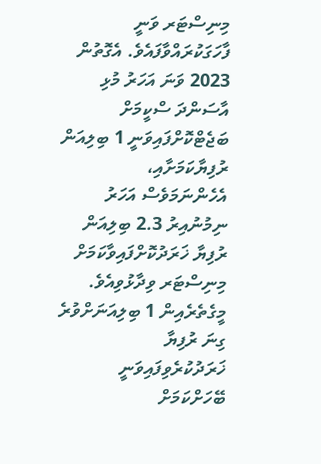މިނިސްޓަރ ވަނީ ފާހަގަކުރައްވާފައެވެ. އެގޮތުން 2023 ވަނަ އަހަރު މުޅި އާސަންދަ ސްކީމަށް ބަޖެޓްކޮށްފައިވަނީ 1 ބިލިއަން ރުފިޔާކަމަށާއި، އެހެންނަމަވެސް އަހަރު ނިމުނުއިރު 2.3 ބިލިއަން ރުފިޔާ ޚަރަދުކޮށްފައިވާކަމަށް މިނިސްޓަރ ވިދާޅުވިއެވެ. މީގެތެރެއިން 1 ބިލިއަނަށްވުރެ ގިނަ ރުފިޔާ ޚަރަދުކުރެވިފައިވަނީ ބޭހަށްކަމަށް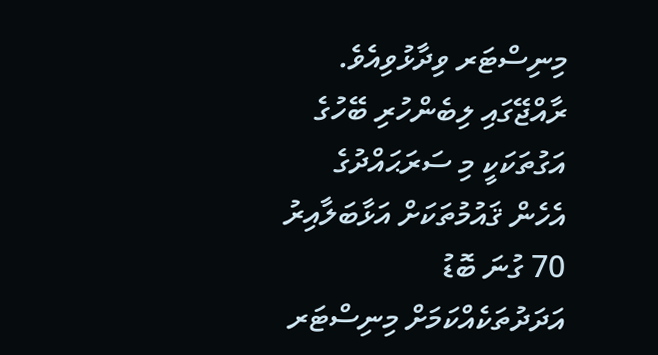މިނިސްޓަރ ވިދާޅުވިއެވެ.
ރާއްޖޭގައި ލިބެންހުރި ބޭހުގެ އަގުތަކަކީ މި ސަރަޙައްދުގެ އެހެން ޤައުމުތަކަށް އަޅާބަލާއިރު 70 ގުނަ ބޮޑު އަދަދުތަކެއްކަމަށް މިނިސްޓަރ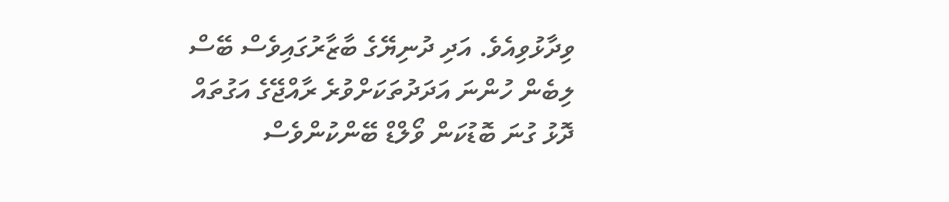ވިދާޅުވިއެވެ. އަދި ދުނިޔޭގެ ބާޒާރުގައިވެސް ބޭސް ލިބެން ހުންނަ އަދަދުތަކަށްވުރެ ރާއްޖޭގެ އަގުތައް ދޮޅު ގުނަ ބޮޑުކަން ވޯލްޑް ބޭންކުންވެސް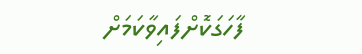ފާހަގަކޮށްފައިވާކަމަށް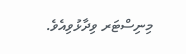މިނިސްޓަރ ވިދާޅުވިއެވެ.